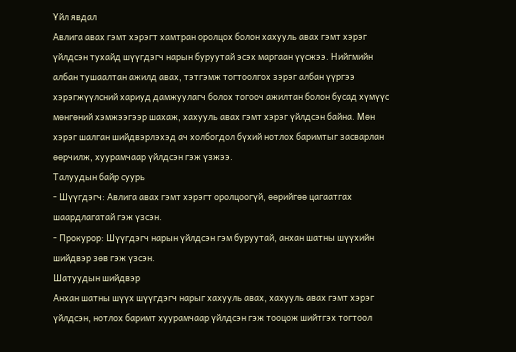Үйл явдал
Авлига авах гэмт хэрэгт хамтран оролцох болон хахууль авах гэмт хэрэг үйлдсэн тухайд шүүгдэгч нарын буруутай эсэх маргаан үүсжээ. Нийгмийн албан тушаалтан ажилд авах, тэтгэмж тогтоолгох зэрэг албан үүргээ хэрэгжүүлсний хариуд дамжуулагч болох тогооч ажилтан болон бусад хүмүүс мөнгөний хэмжээгээр шахаж, хахууль авах гэмт хэрэг үйлдсэн байна. Мөн хэрэг шалган шийдвэрлэхэд ач холбогдол бүхий нотлох баримтыг засварлан өөрчилж, хуурамчаар үйлдсэн гэж үзжээ.
Талуудын байр суурь
- Шүүгдэгч: Авлига авах гэмт хэрэгт оролцоогүй, өөрийгөө цагаатгах шаардлагатай гэж үзсэн.
- Прокурор: Шүүгдэгч нарын үйлдсэн гэм буруутай, анхан шатны шүүхийн шийдвэр зөв гэж үзсэн.
Шатуудын шийдвэр
Анхан шатны шүүх шүүгдэгч нарыг хахууль авах, хахууль авах гэмт хэрэг үйлдсэн, нотлох баримт хуурамчаар үйлдсэн гэж тооцож шийтгэх тогтоол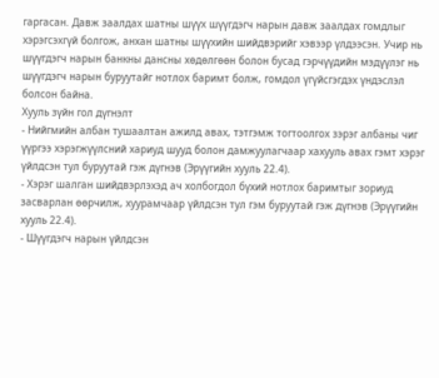гаргасан. Давж заалдах шатны шүүх шүүгдэгч нарын давж заалдах гомдлыг хэрэгсэхгүй болгож, анхан шатны шүүхийн шийдвэрийг хэвээр үлдээсэн. Учир нь шүүгдэгч нарын банкны дансны хөдөлгөөн болон бусад гэрчүүдийн мэдүүлэг нь шүүгдэгч нарын буруутайг нотлох баримт болж, гомдол үгүйсгэгдэх үндэслэл болсон байна.
Хууль зүйн гол дүгнэлт
- Нийгмийн албан тушаалтан ажилд авах, тэтгэмж тогтоолгох зэрэг албаны чиг үүргээ хэрэгжүүлсний хариуд шууд болон дамжуулагчаар хахууль авах гэмт хэрэг үйлдсэн тул буруутай гэж дүгнэв (Эрүүгийн хууль 22.4).
- Хэрэг шалган шийдвэрлэхэд ач холбогдол бүхий нотлох баримтыг зориуд засварлан өөрчилж, хуурамчаар үйлдсэн тул гэм буруутай гэж дүгнэв (Эрүүгийн хууль 22.4).
- Шүүгдэгч нарын үйлдсэн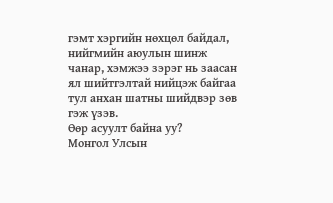гэмт хэргийн нөхцөл байдал, нийгмийн аюулын шинж чанар, хэмжээ зэрэг нь заасан ял шийтгэлтай нийцэж байгаа тул анхан шатны шийдвэр зөв гэж үзэв.
Өөр асуулт байна уу?
Монгол Улсын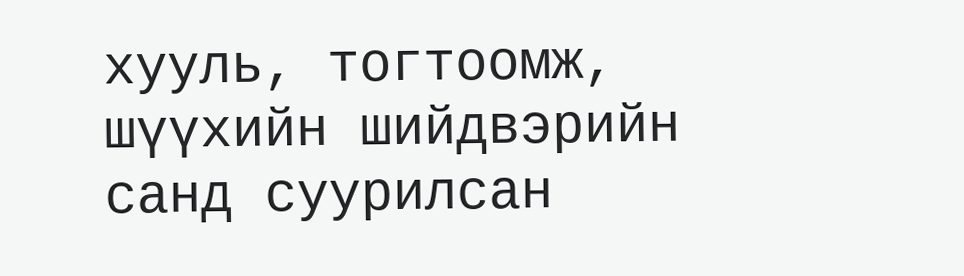хууль, тогтоомж, шүүхийн шийдвэрийн санд суурилсан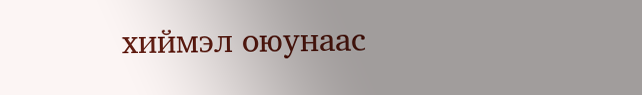хиймэл оюунаас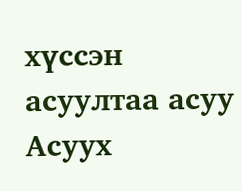хүссэн асуултаа асуу
Асуух